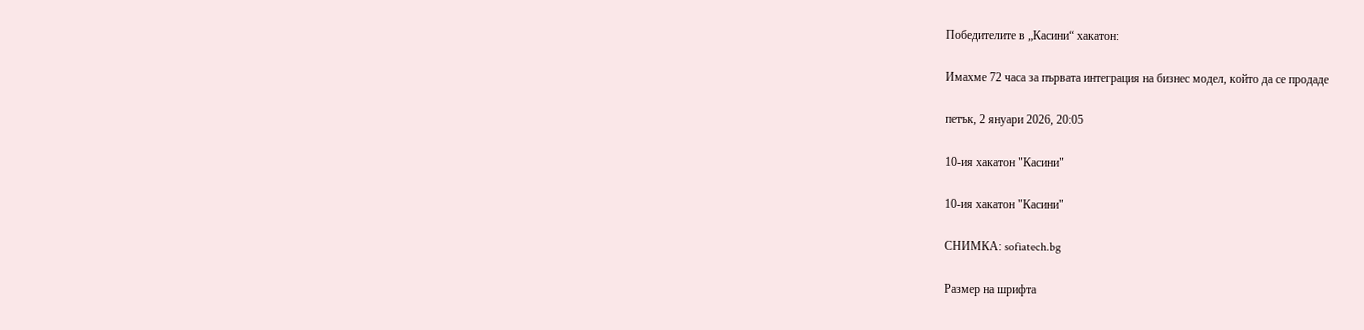Победителите в „Касини“ хакатон:

Имахме 72 часа за първата интеграция на бизнес модел, който да се продаде

петък, 2 януари 2026, 20:05

10-ия хакатон "Касини"

10-ия хакатон "Касини"

СНИМКА: sofiatech.bg

Размер на шрифта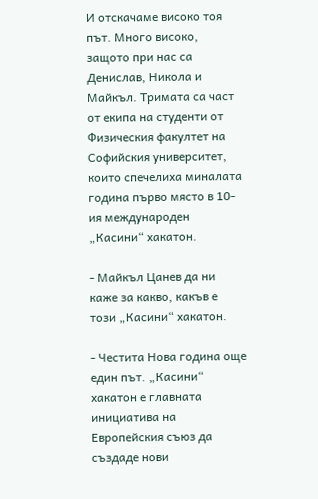И отскачаме високо тоя път. Много високо, защото при нас са Денислав, Никола и Майкъл. Тримата са част от екипа на студенти от Физическия факултет на Софийския университет, които спечелиха миналата година първо място в 10-ия международен „Касини“ хакатон.

- Майкъл Цанев да ни каже за какво, какъв е този „Касини“ хакатон.

- Честита Нова година още един път. „Касини“ хакатон е главната инициатива на Европейския съюз да създаде нови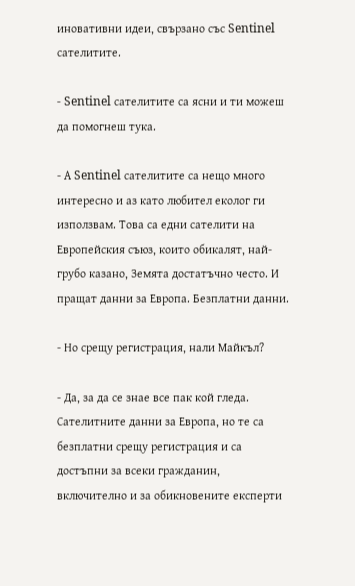иновативни идеи, свързано със Sentinel сателитите.

- Sentinel сателитите са ясни и ти можеш да помогнеш тука.

- А Sentinel сателитите са нещо много интересно и аз като любител еколог ги използвам. Това са едни сателити на Европейския съюз, които обикалят, най-грубо казано, Земята достатъчно често. И пращат данни за Европа. Безплатни данни.

- Но срещу регистрация, нали Майкъл?

- Да, за да се знае все пак кой гледа. Сателитните данни за Европа, но те са безплатни срещу регистрация и са достъпни за всеки гражданин, включително и за обикновените експерти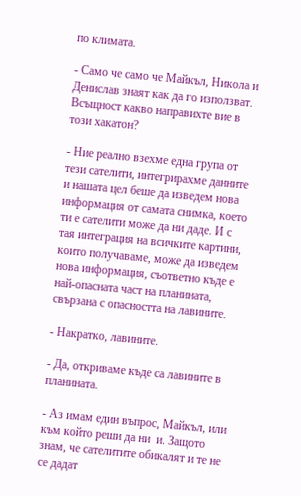по климата.

- Само че само че Майкъл, Никола и Денислав знаят как да го използват. Всъщност какво направихте вие в този хакатон?

- Ние реално взехме една група от тези сателити, интегрирахме данните и нашата цел беше да изведем нова информация от самата снимка, което ти е сателити може да ни даде. И с тая интеграция на всичките картини, които получаваме, може да изведем нова информация, съответно къде е най-опасната част на планината, свързана с опасността на лавините.

- Накратко, лавините.

- Да, откриваме къде са лавините в планината.

- Аз имам един въпрос, Майкъл, или към който реши да ни  и. Защото знам, че сателитите обикалят и те не се дадат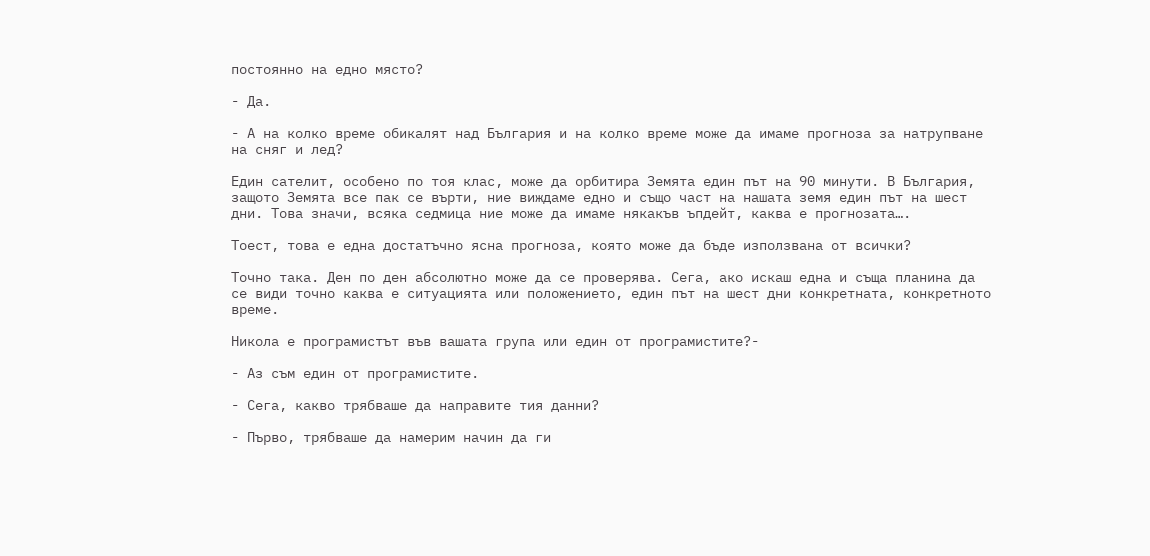постоянно на едно място?

- Да.

- А на колко време обикалят над България и на колко време може да имаме прогноза за натрупване на сняг и лед?

Един сателит, особено по тоя клас, може да орбитира Земята един път на 90 минути. В България, защото Земята все пак се върти, ние виждаме едно и също част на нашата земя един път на шест дни. Това значи, всяка седмица ние може да имаме някакъв ъпдейт, каква е прогнозата….

Тоест, това е една достатъчно ясна прогноза, която може да бъде използвана от всички?

Точно така. Ден по ден абсолютно може да се проверява. Сега, ако искаш една и съща планина да се види точно каква е ситуацията или положението, един път на шест дни конкретната, конкретното време.

Никола е програмистът във вашата група или един от програмистите?-

- Аз съм един от програмистите.

- Сега, какво трябваше да направите тия данни?

- Първо, трябваше да намерим начин да ги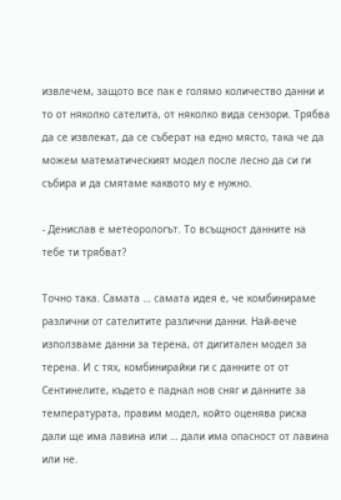извлечем, защото все пак е голямо количество данни и то от няколко сателита, от няколко вида сензори. Трябва да се извлекат, да се съберат на едно място, така че да можем математическият модел после лесно да си ги събира и да смятаме каквото му е нужно.

- Денислав е метеорологът. То всъщност данните на тебе ти трябват?

Точно така. Самата … самата идея е, че комбинираме различни от сателитите различни данни. Най-вече използваме данни за терена, от дигитален модел за терена. И с тях, комбинирайки ги с данните от от Сентинелите, където е паднал нов сняг и данните за температурата, правим модел, който оценява риска дали ще има лавина или … дали има опасност от лавина или не.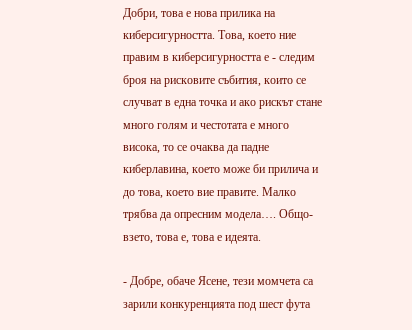Добри, това е нова прилика на киберсигурността. Това, което ние правим в киберсигурността е - следим броя на рисковите събития, които се случват в една точка и ако рискът стане много голям и честотата е много висока, то се очаква да падне киберлавина, което може би прилича и до това, което вие правите. Малко трябва да опресним модела…. Общо-взето, това е, това е идеята.

- Добре, обаче Ясене, тези момчета са зарили конкуренцията под шест фута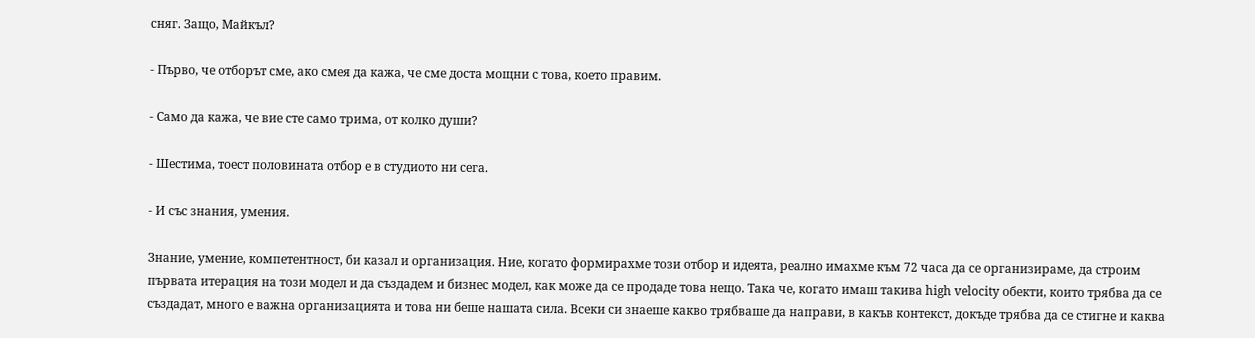сняг. Защо, Майкъл?

- Първо, че отборът сме, ако смея да кажа, че сме доста мощни с това, което правим.

- Само да кажа, че вие сте само трима, от колко души?

- Шестима, тоест половината отбор е в студиото ни сега.

- И със знания, умения.

Знание, умение, компетентност, би казал и организация. Ние, когато формирахме този отбор и идеята, реално имахме към 72 часа да се организираме, да строим първата итерация на този модел и да създадем и бизнес модел, как може да се продаде това нещо. Така че, когато имаш такива high velocity обекти, които трябва да се създадат, много е важна организацията и това ни беше нашата сила. Всеки си знаеше какво трябваше да направи, в какъв контекст, докъде трябва да се стигне и каква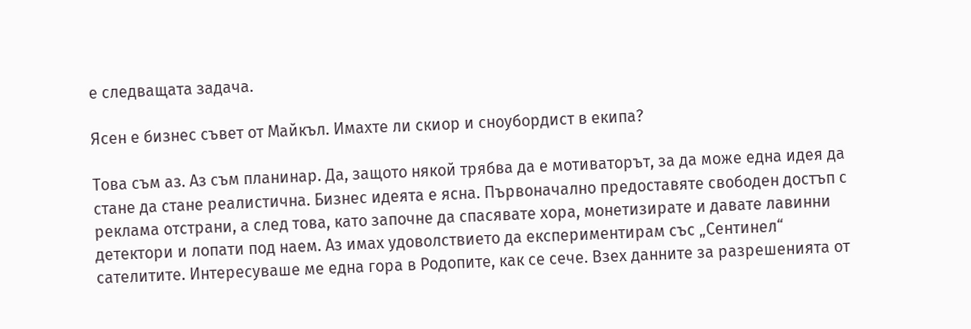е следващата задача.

Ясен е бизнес съвет от Майкъл. Имахте ли скиор и сноубордист в екипа?

Това съм аз. Аз съм планинар. Да, защото някой трябва да е мотиваторът, за да може една идея да стане да стане реалистична. Бизнес идеята е ясна. Първоначално предоставяте свободен достъп с реклама отстрани, а след това, като започне да спасявате хора, монетизирате и давате лавинни детектори и лопати под наем. Аз имах удоволствието да експериментирам със „Сентинел“ сателитите. Интересуваше ме една гора в Родопите, как се сече. Взех данните за разрешенията от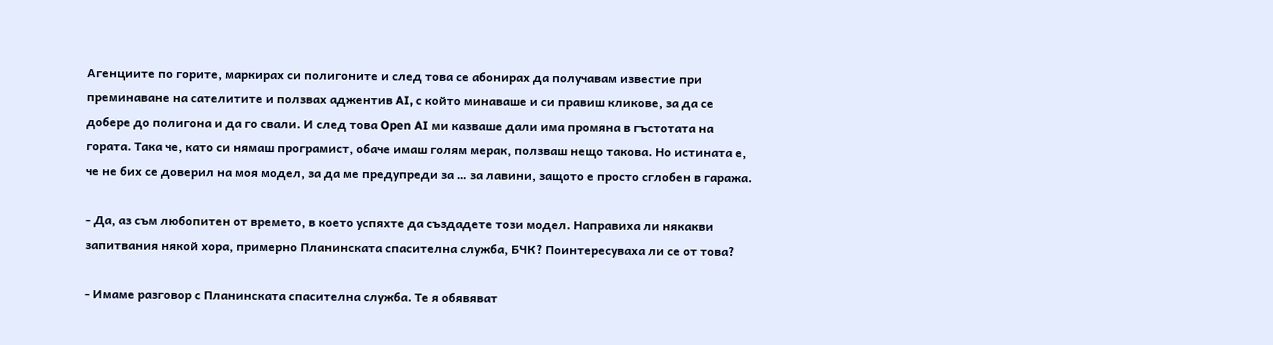Агенциите по горите, маркирах си полигоните и след това се абонирах да получавам известие при преминаване на сателитите и ползвах аджентив AI, с който минаваше и си правиш кликове, за да се добере до полигона и да го свали. И след това Open AI ми казваше дали има промяна в гъстотата на гората. Така че, като си нямаш програмист, обаче имаш голям мерак, ползваш нещо такова. Но истината е, че не бих се доверил на моя модел, за да ме предупреди за … за лавини, защото е просто сглобен в гаража.

- Да, аз съм любопитен от времето, в което успяхте да създадете този модел. Направиха ли някакви запитвания някой хора, примерно Планинската спасителна служба, БЧК? Поинтересуваха ли се от това?

- Имаме разговор с Планинската спасителна служба. Те я обявяват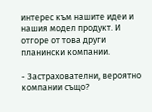интерес към нашите идеи и нашия модел продукт. И отгоре от това други планински компании.

- Застрахователни, вероятно компании също?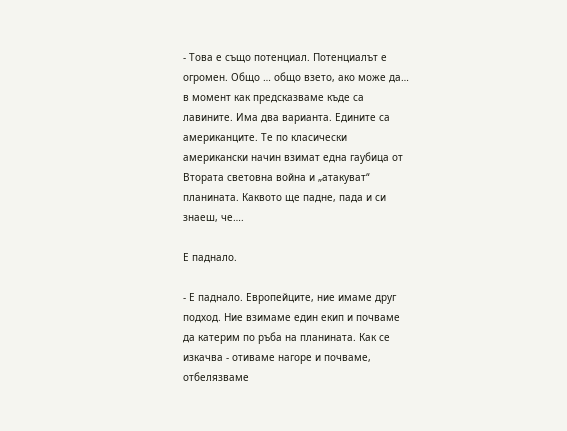- Това е също потенциал. Потенциалът е огромен. Общо … общо взето, ако може да… в момент как предсказваме къде са лавините. Има два варианта. Едините са американците. Те по класически американски начин взимат една гаубица от Втората световна война и „атакуват“ планината. Каквото ще падне, пада и си знаеш, че….

Е паднало.

- Е паднало. Европейците, ние имаме друг подход. Ние взимаме един екип и почваме да катерим по ръба на планината. Как се изкачва - отиваме нагоре и почваме, отбелязваме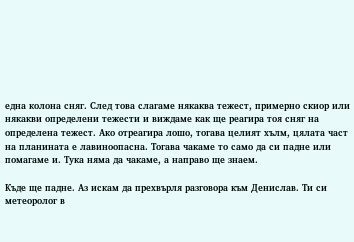една колона сняг. След това слагаме някаква тежест, примерно скиор или някакви определени тежести и виждаме как ще реагира тоя сняг на определена тежест. Ако отреагира лошо, тогава целият хълм, цялата част на планината е лавиноопасна. Тогава чакаме то само да си падне или помагаме и. Тука няма да чакаме, а направо ще знаем.

Къде ще падне. Аз искам да прехвърля разговора към Денислав. Ти си метеоролог в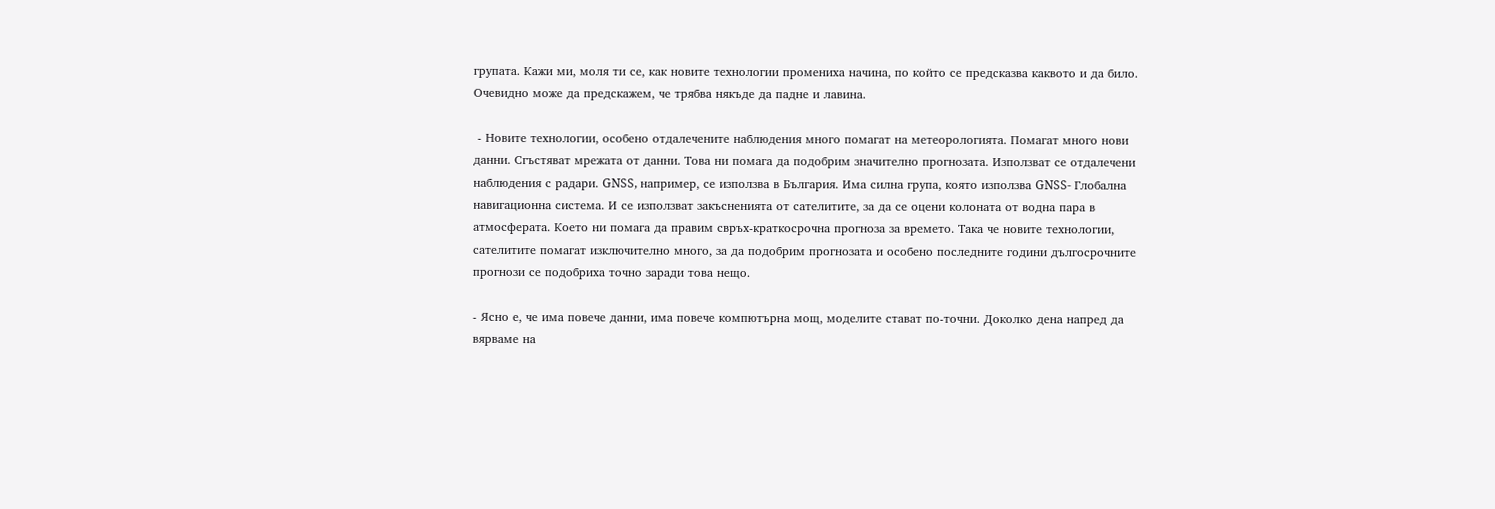групата. Кажи ми, моля ти се, как новите технологии промениха начина, по който се предсказва каквото и да било. Очевидно може да предскажем, че трябва някъде да падне и лавина.

 - Новите технологии, особено отдалечените наблюдения много помагат на метеорологията. Помагат много нови данни. Сгъстяват мрежата от данни. Това ни помага да подобрим значително прогнозата. Използват се отдалечени наблюдения с радари. GNSS, например, се използва в България. Има силна група, която използва GNSS- Глобална навигационна система. И се използват закъсненията от сателитите, за да се оцени колоната от водна пара в атмосферата. Което ни помага да правим свръх-краткосрочна прогноза за времето. Така че новите технологии, сателитите помагат изключително много, за да подобрим прогнозата и особено последните години дългосрочните прогнози се подобриха точно заради това нещо.

- Ясно е, че има повече данни, има повече компютърна мощ, моделите стават по-точни. Доколко дена напред да вярваме на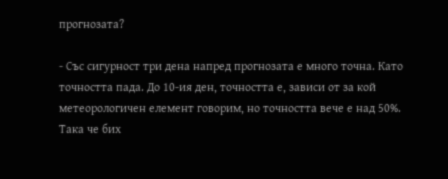прогнозата?

- Със сигурност три дена напред прогнозата е много точна. Като точността пада. До 10-ия ден, точността е, зависи от за кой метеорологичен елемент говорим, но точността вече е над 50%. Така че бих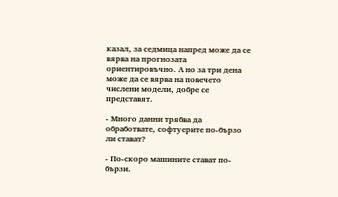казал, за седмица напред може да се вярва на прогнозата ориентировъчно. А но за три дена може да се вярва на повечето числени модели, добре се представят.

- Много данни трябва да обработвате, софтуерите по-бързо ли стават?

- По-скоро машините стават по-бързи.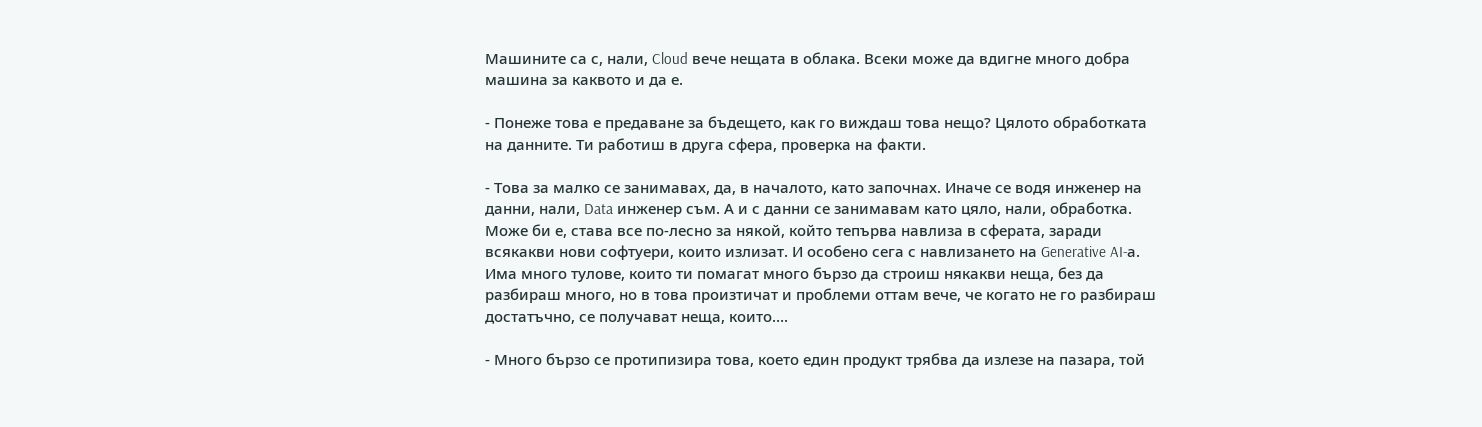Машините са с, нали, Cloud вече нещата в облака. Всеки може да вдигне много добра машина за каквото и да е.

- Понеже това е предаване за бъдещето, как го виждаш това нещо? Цялото обработката на данните. Ти работиш в друга сфера, проверка на факти.

- Това за малко се занимавах, да, в началото, като започнах. Иначе се водя инженер на данни, нали, Data инженер съм. А и с данни се занимавам като цяло, нали, обработка. Може би е, става все по-лесно за някой, който тепърва навлиза в сферата, заради всякакви нови софтуери, които излизат. И особено сега с навлизането на Generative AI-а. Има много тулове, които ти помагат много бързо да строиш някакви неща, без да разбираш много, но в това произтичат и проблеми оттам вече, че когато не го разбираш достатъчно, се получават неща, които….

- Много бързо се протипизира това, което един продукт трябва да излезе на пазара, той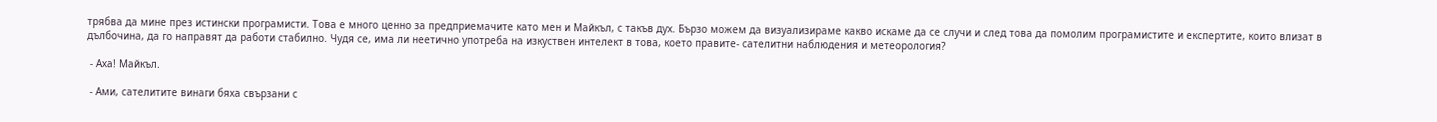трябва да мине през истински програмисти. Това е много ценно за предприемачите като мен и Майкъл, с такъв дух. Бързо можем да визуализираме какво искаме да се случи и след това да помолим програмистите и експертите, които влизат в дълбочина, да го направят да работи стабилно. Чудя се, има ли неетично употреба на изкуствен интелект в това, което правите- сателитни наблюдения и метеорология?

 - Аха! Майкъл.

 - Ами, сателитите винаги бяха свързани с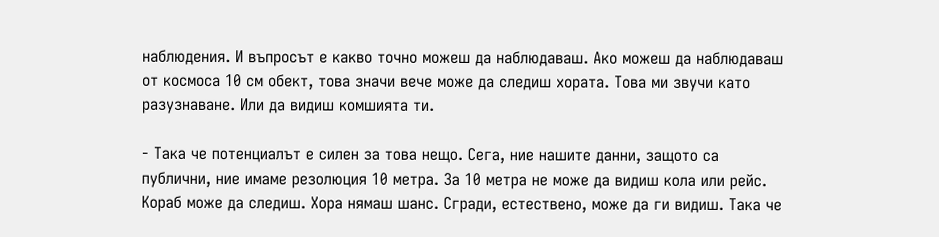наблюдения. И въпросът е какво точно можеш да наблюдаваш. Ако можеш да наблюдаваш от космоса 10 см обект, това значи вече може да следиш хората. Това ми звучи като разузнаване. Или да видиш комшията ти.

- Така че потенциалът е силен за това нещо. Сега, ние нашите данни, защото са публични, ние имаме резолюция 10 метра. За 10 метра не може да видиш кола или рейс. Кораб може да следиш. Хора нямаш шанс. Сгради, естествено, може да ги видиш. Така че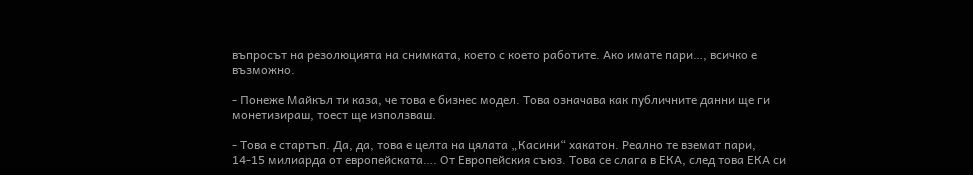въпросът на резолюцията на снимката, което с което работите. Ако имате пари…, всичко е възможно.

- Понеже Майкъл ти каза, че това е бизнес модел. Това означава как публичните данни ще ги монетизираш, тоест ще използваш.

- Това е стартъп. Да, да, това е целта на цялата „Касини“ хакатон. Реално те вземат пари, 14-15 милиарда от европейската…. От Европейския съюз. Това се слага в ЕКА, след това ЕКА си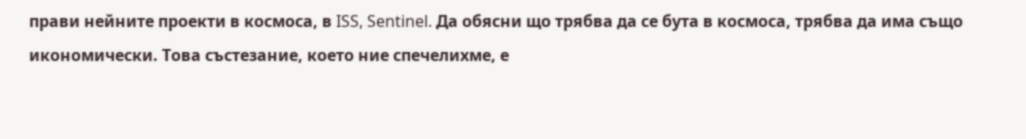прави нейните проекти в космоса, в ISS, Sentinel. Да обясни що трябва да се бута в космоса, трябва да има също икономически. Това състезание, което ние спечелихме, е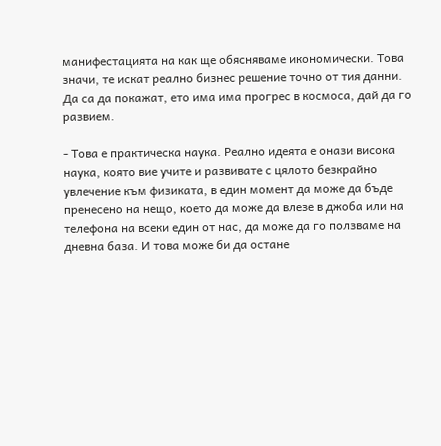манифестацията на как ще обясняваме икономически. Това значи, те искат реално бизнес решение точно от тия данни. Да са да покажат, ето има има прогрес в космоса, дай да го развием.

- Това е практическа наука. Реално идеята е онази висока наука, която вие учите и развивате с цялото безкрайно увлечение към физиката, в един момент да може да бъде пренесено на нещо, което да може да влезе в джоба или на телефона на всеки един от нас, да може да го ползваме на дневна база. И това може би да остане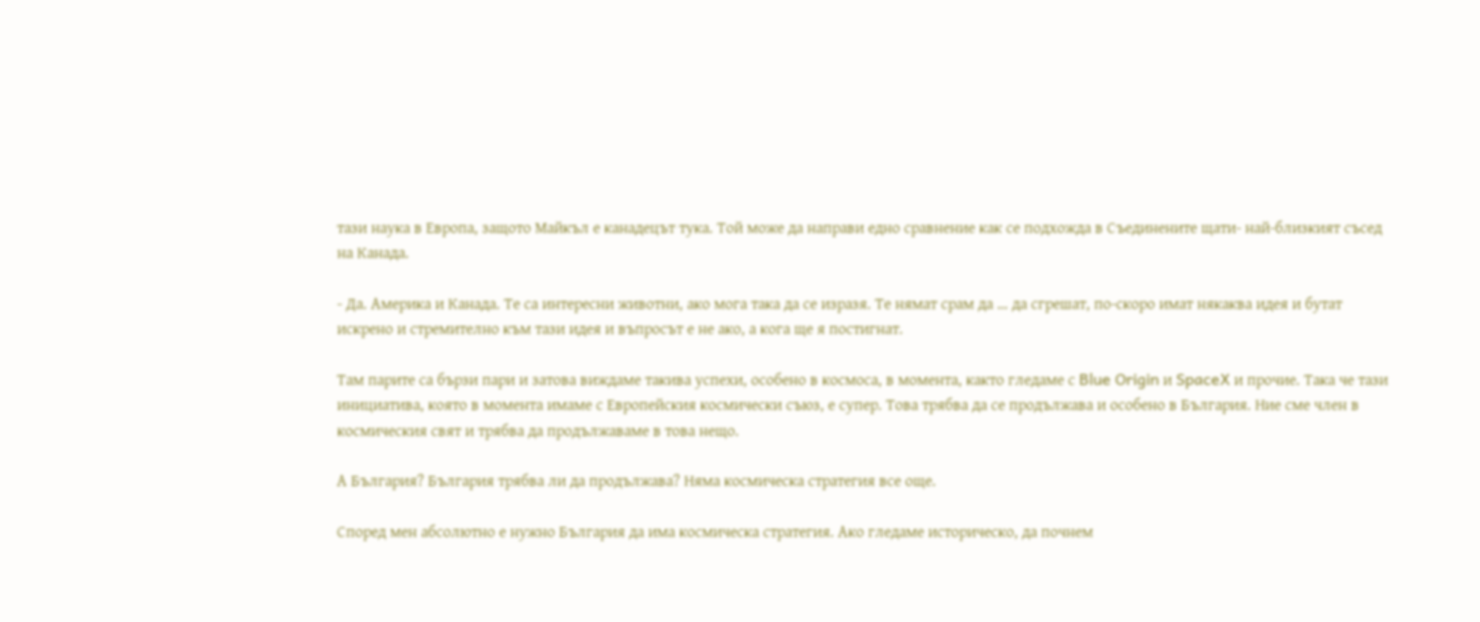тази наука в Европа, защото Майкъл е канадецът тука. Той може да направи едно сравнение как се подхожда в Съединените щати- най-близкият съсед на Канада.

- Да. Америка и Канада. Те са интересни животни, ако мога така да се изразя. Те нямат срам да … да сгрешат, по-скоро имат някаква идея и бутат искрено и стремително към тази идея и въпросът е не ако, а кога ще я постигнат.

Там парите са бързи пари и затова виждаме такива успехи, особено в космоса, в момента, както гледаме с Blue Origin и SpaceX и прочие. Така че тази инициатива, която в момента имаме с Европейския космически съюз, е супер. Това трябва да се продължава и особено в България. Ние сме член в космическия свят и трябва да продължаваме в това нещо.

А България? България трябва ли да продължава? Няма космическа стратегия все още.

Според мен абсолютно е нужно България да има космическа стратегия. Ако гледаме историческо, да почнем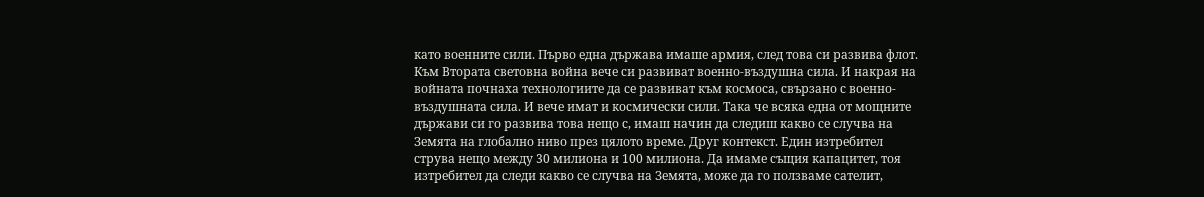като военните сили. Първо една държава имаше армия, след това си развива флот. Към Втората световна война вече си развиват военно-въздушна сила. И накрая на войната почнаха технологиите да се развиват към космоса, свързано с военно-въздушната сила. И вече имат и космически сили. Така че всяка една от мощните държави си го развива това нещо с, имаш начин да следиш какво се случва на Земята на глобално ниво през цялото време. Друг контекст. Един изтребител струва нещо между 30 милиона и 100 милиона. Да имаме същия капацитет, тоя изтребител да следи какво се случва на Земята, може да го ползваме сателит,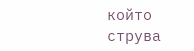който струва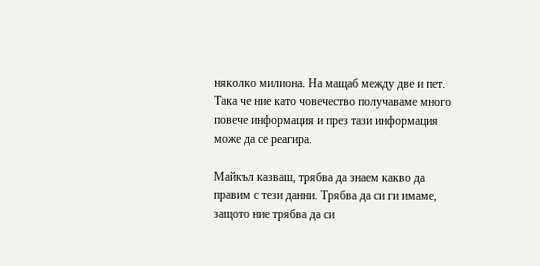няколко милиона. На мащаб между две и пет. Така че ние като човечество получаваме много повече информация и през тази информация може да се реагира.

Майкъл казваш, трябва да знаем какво да правим с тези данни. Трябва да си ги имаме, защото ние трябва да си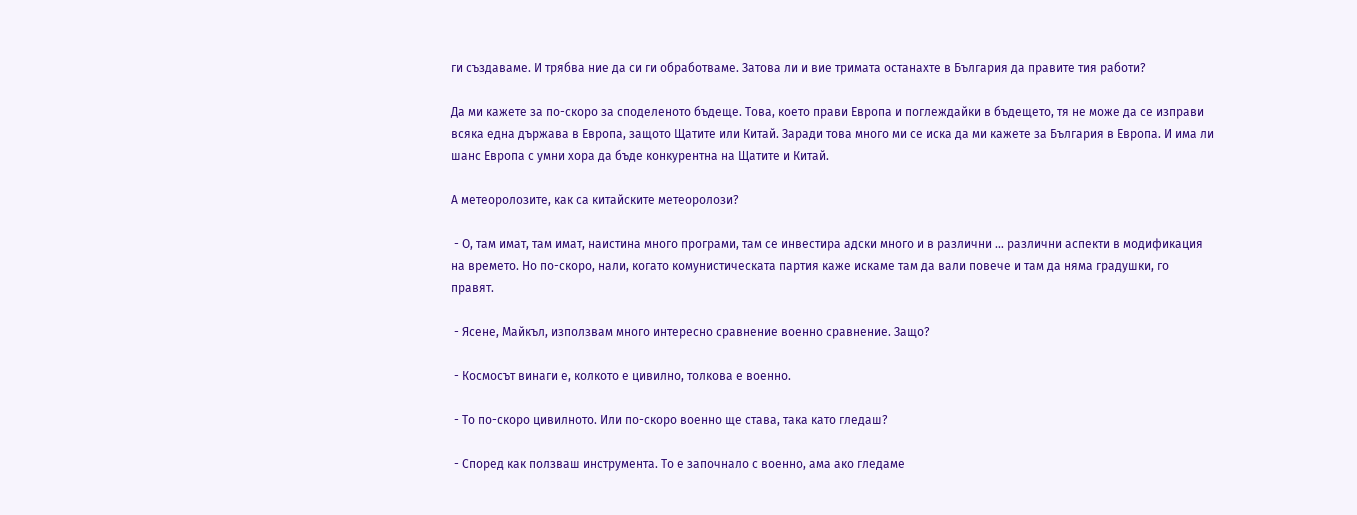ги създаваме. И трябва ние да си ги обработваме. Затова ли и вие тримата останахте в България да правите тия работи?

Да ми кажете за по-скоро за споделеното бъдеще. Това, което прави Европа и поглеждайки в бъдещето, тя не може да се изправи всяка една държава в Европа, защото Щатите или Китай. Заради това много ми се иска да ми кажете за България в Европа. И има ли шанс Европа с умни хора да бъде конкурентна на Щатите и Китай.

А метеоролозите, как са китайските метеоролози?

 - О, там имат, там имат, наистина много програми, там се инвестира адски много и в различни … различни аспекти в модификация на времето. Но по-скоро, нали, когато комунистическата партия каже искаме там да вали повече и там да няма градушки, го правят.

 - Ясене, Майкъл, използвам много интересно сравнение военно сравнение. Защо?

 - Космосът винаги е, колкото е цивилно, толкова е военно.

 - То по-скоро цивилното. Или по-скоро военно ще става, така като гледаш?

 - Според как ползваш инструмента. То е започнало с военно, ама ако гледаме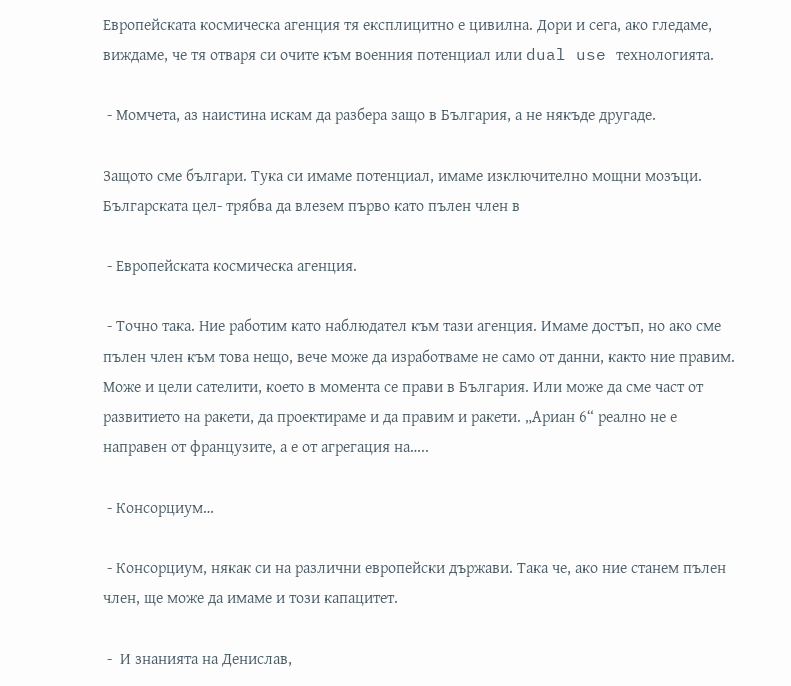Европейската космическа агенция тя експлицитно е цивилна. Дори и сега, ако гледаме, виждаме, че тя отваря си очите към военния потенциал или dual use технологията.

 - Момчета, аз наистина искам да разбера защо в България, а не някъде другаде.

Защото сме българи. Тука си имаме потенциал, имаме изключително мощни мозъци. Българската цел- трябва да влезем първо като пълен член в

 - Европейската космическа агенция.

 - Точно така. Ние работим като наблюдател към тази агенция. Имаме достъп, но ако сме пълен член към това нещо, вече може да изработваме не само от данни, както ние правим. Може и цели сателити, което в момента се прави в България. Или може да сме част от развитието на ракети, да проектираме и да правим и ракети. „Ариан 6“ реално не е направен от французите, а е от агрегация на…..

 - Консорциум…

 - Консорциум, някак си на различни европейски държави. Така че, ако ние станем пълен член, ще може да имаме и този капацитет.

 -  И знанията на Денислав,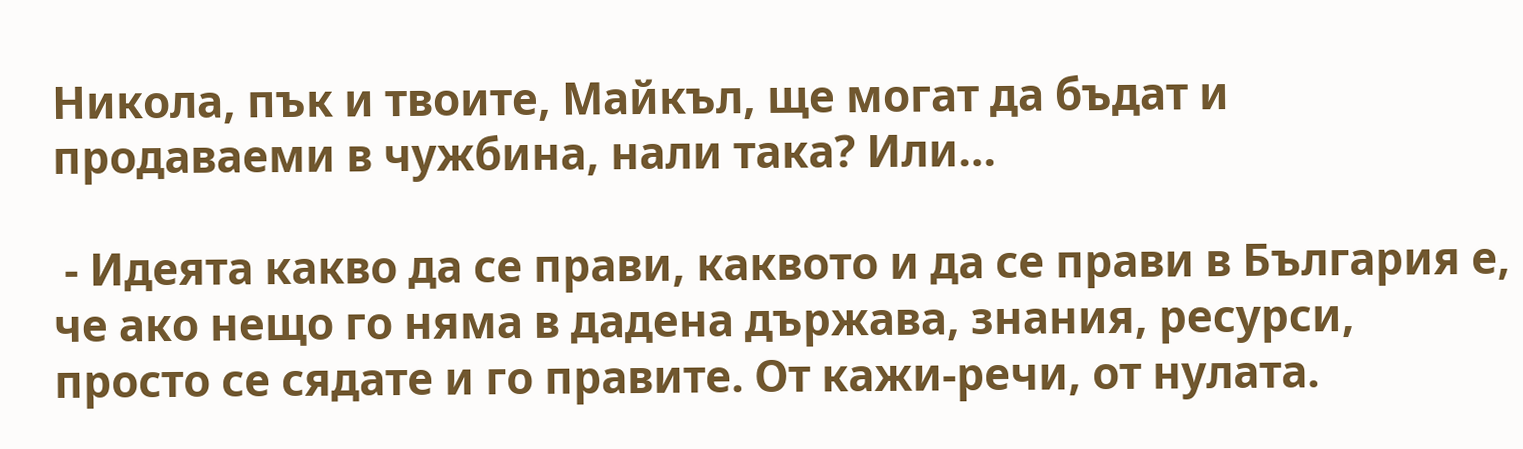Никола, пък и твоите, Майкъл, ще могат да бъдат и продаваеми в чужбина, нали така? Или…

 - Идеята какво да се прави, каквото и да се прави в България е, че ако нещо го няма в дадена държава, знания, ресурси, просто се сядате и го правите. От кажи-речи, от нулата.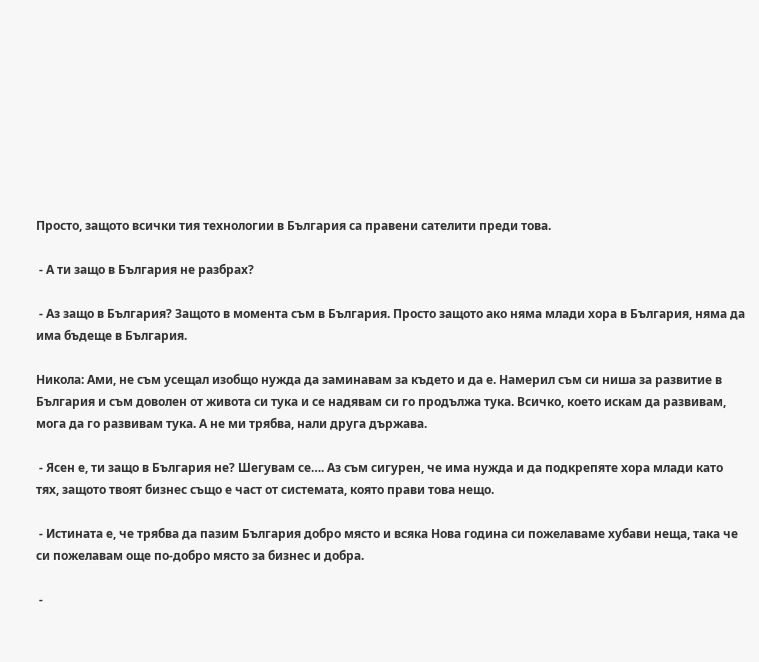Просто, защото всички тия технологии в България са правени сателити преди това.

 - А ти защо в България не разбрах?

 - Аз защо в България? Защото в момента съм в България. Просто защото ако няма млади хора в България, няма да има бъдеще в България.

Никола: Ами, не съм усещал изобщо нужда да заминавам за където и да е. Намерил съм си ниша за развитие в България и съм доволен от живота си тука и се надявам си го продължа тука. Всичко, което искам да развивам, мога да го развивам тука. А не ми трябва, нали друга държава.

 - Ясен е, ти защо в България не? Шегувам се…. Аз съм сигурен, че има нужда и да подкрепяте хора млади като тях, защото твоят бизнес също е част от системата, която прави това нещо.

 - Истината е, че трябва да пазим България добро място и всяка Нова година си пожелаваме хубави неща, така че си пожелавам още по-добро място за бизнес и добра.

 -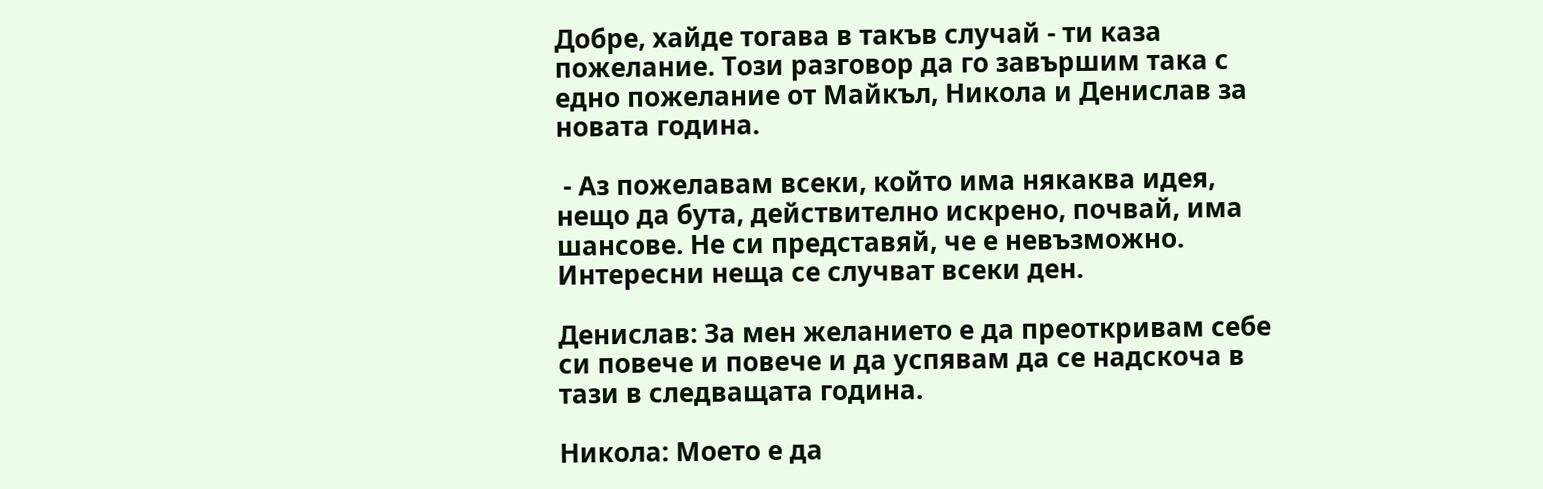Добре, хайде тогава в такъв случай - ти каза пожелание. Този разговор да го завършим така с едно пожелание от Майкъл, Никола и Денислав за новата година.

 - Аз пожелавам всеки, който има някаква идея, нещо да бута, действително искрено, почвай, има шансове. Не си представяй, че е невъзможно. Интересни неща се случват всеки ден.

Денислав: За мен желанието е да преоткривам себе си повече и повече и да успявам да се надскоча в тази в следващата година.

Никола: Моето е да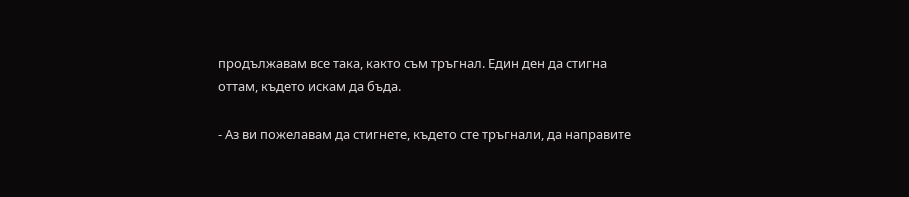продължавам все така, както съм тръгнал. Един ден да стигна оттам, където искам да бъда.

- Аз ви пожелавам да стигнете, където сте тръгнали, да направите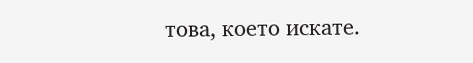това, което искате.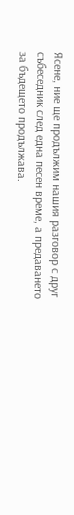Ясене, ние ще продължим нашия разговор с друг събеседник след една песен време, а предаването за бъдещето продължава.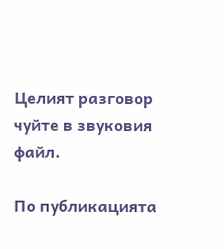Целият разговор чуйте в звуковия файл.

По публикацията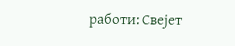работи: Свејет